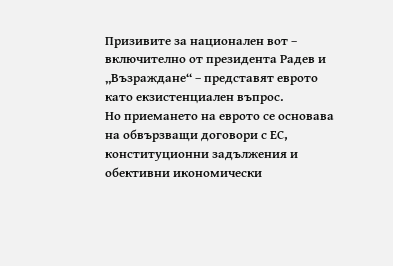Призивите за национален вот – включително от президента Радев и „Възраждане“ – представят еврото като екзистенциален въпрос.
Но приемането на еврото се основава на обвързващи договори с ЕС, конституционни задължения и обективни икономически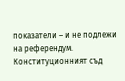показатели – и не подлежи на референдум.
Конституционният съд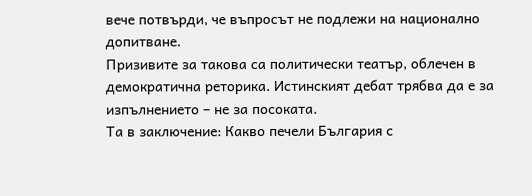вече потвърди, че въпросът не подлежи на национално допитване.
Призивите за такова са политически театър, облечен в демократична реторика. Истинският дебат трябва да е за изпълнението – не за посоката.
Та в заключение: Какво печели България с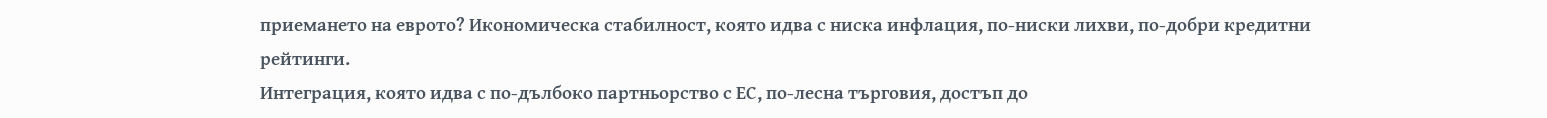приемането на еврото? Икономическа стабилност, която идва с ниска инфлация, по-ниски лихви, по-добри кредитни рейтинги.
Интеграция, която идва с по-дълбоко партньорство с ЕС, по-лесна търговия, достъп до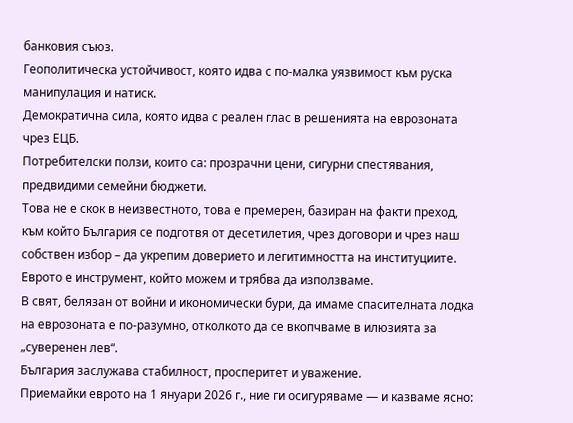банковия съюз.
Геополитическа устойчивост, която идва с по-малка уязвимост към руска манипулация и натиск.
Демократична сила, която идва с реален глас в решенията на еврозоната чрез ЕЦБ.
Потребителски ползи, които са: прозрачни цени, сигурни спестявания, предвидими семейни бюджети.
Това не е скок в неизвестното, това е премерен, базиран на факти преход, към който България се подготвя от десетилетия, чрез договори и чрез наш собствен избор – да укрепим доверието и легитимността на институциите.
Еврото е инструмент, който можем и трябва да използваме.
В свят, белязан от войни и икономически бури, да имаме спасителната лодка на еврозоната е по-разумно, отколкото да се вкопчваме в илюзията за „суверенен лев“.
България заслужава стабилност, просперитет и уважение.
Приемайки еврото на 1 януари 2026 г., ние ги осигуряваме — и казваме ясно: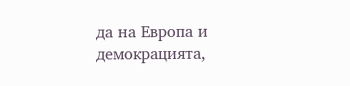да на Европа и демокрацията,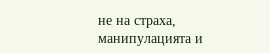не на страха, манипулацията и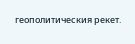геополитическия рекет.